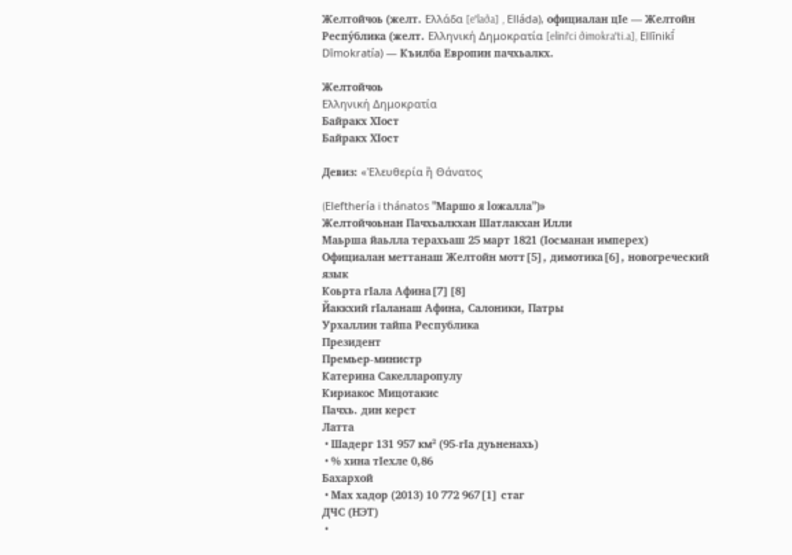Желтойчоь (желт. Ελλάδα [eˈlaða] , Elláda), официалан цӀе — Желтойн Респу́блика (желт. Ελληνική Δημοκρατία [eliniˈci ðimokraˈti.a], Ellīnikī́ Dīmokratía) — Къилба Европин пачхьалкх.

Желтойчоь
Ελληνική Δημοκρατία
Байракх ХӀост
Байракх ХӀост

Девиз: «Ἐλευθερία ἢ Θάνατος

(Elefthería i thánatos "Маршо я lожалла")»
Желтойчоьнан Пачхьалкхан Шатлакхан Илли
Маьрша йаьлла терахьаш 25 март 1821 (Ӏосманан имперех)
Официалан меттанаш Желтойн мотт[5], димотика[6], новогреческий язык
Коьрта гӀала Афина[7][8]
Йаккхий гӀаланаш Афина, Салоники, Патры
Урхаллин тайпа Республика
Президент
Премьер-министр
Катерина Сакелларопулу
Кириакос Мицотакис
Пачхь. дин керст
Латта
 • Шадерг 131 957 км² (95-гӀа дуьненахь)
 • % хина тӀехле 0,86
Бахархой
 • Мах хадор (2013) 10 772 967[1] стаг
ДЧС (НЭТ)
 •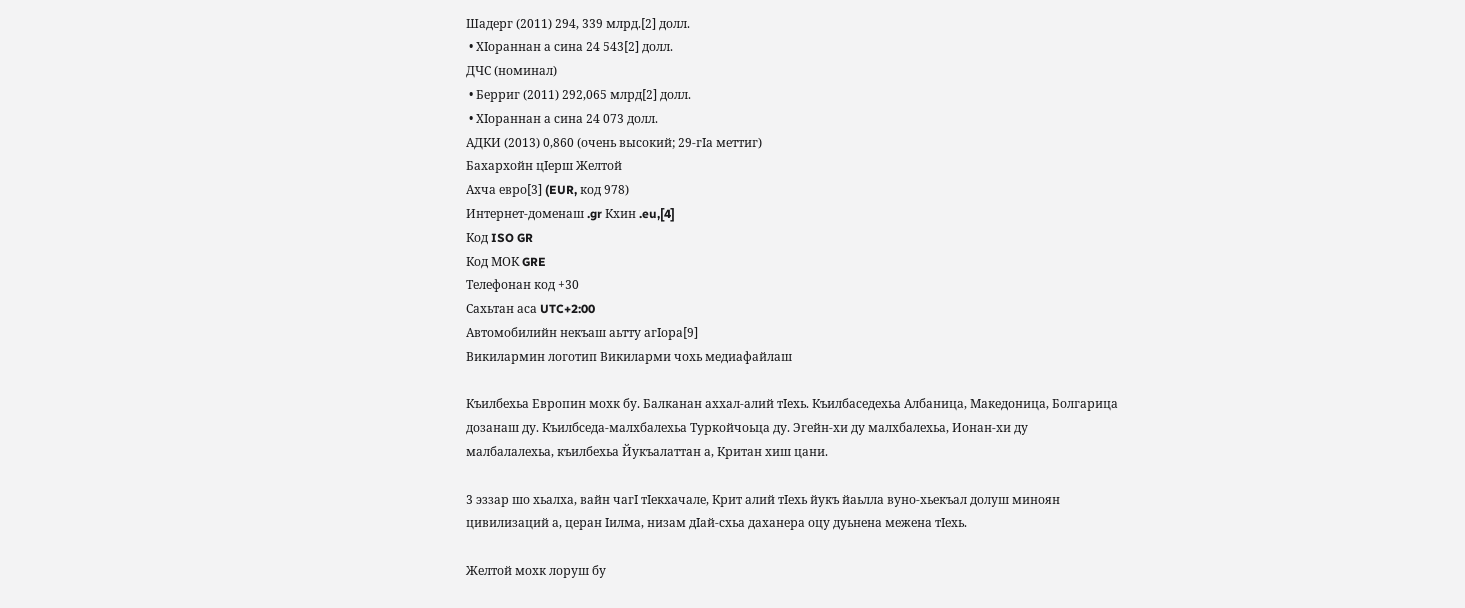Шадерг (2011) 294, 339 млрд.[2] долл.
 • ХӀораннан а сина 24 543[2] долл.
ДЧС (номинал)
 • Берриг (2011) 292,065 млрд[2] долл.
 • ХӀораннан а сина 24 073 долл.
АДКИ (2013) 0,860 (очень высокий; 29-гӀа меттиг)
Бахархойн цӀерш Желтой
Ахча евро[3] (EUR, код 978)
Интернет-доменаш .gr Кхин .eu,[4]
Код ISO GR
Код МОК GRE
Телефонан код +30
Сахьтан аса UTC+2:00
Автомобилийн некъаш аьтту агӀора[9]
Викилармин логотип Викиларми чохь медиафайлаш

Къилбехьа Европин мохк бу. Балканан аххал-алий тӀeхь. Къилбаседехьа Албаница, Македоница, Болгарица дозанаш ду. Къилбседа-малхбалехьа Туркойчоьца ду. Эгейн-хи ду малхбалехьа, Ионан-хи ду малбалалехьа, къилбехьа Йукъалаттaн а, Критан хиш цани.

3 эззар шо хьалха, вайн чагӀ тӀекхачале, Крит алий тӀехь йукъ йаьлла вуно-хьекъал долуш миноян цивилизаций а, церан Ӏилма, низам дӀай-схьа даханера оцу дуьнена межена тӀехь.

Желтой мохк лоруш бу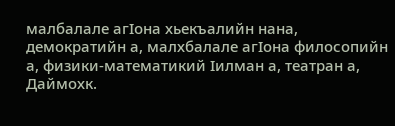малбалале агӀoна хьекъалийн нана, демократийн а, малхбалале агӀона филосопийн а, физики-математикий Ӏилман а, театран а, Даймохк.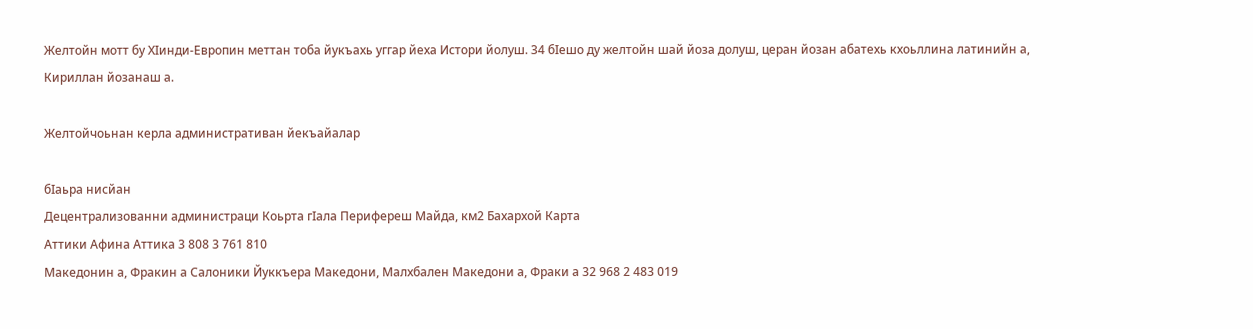Желтойн мотт бу ХӀинди-Европин меттан тоба йукъахь уггар йеха Истори йолуш. 34 бӀешо ду желтойн шай йоза долуш, церан йозан абатехь кхоьллина латинийн а, Кириллан йозанаш а.

Желтойчоьнан керла административан йекъайалар

бӀаьра нисйан
Децентрализованни администраци Коьрта гӀала Перифереш Майда, км2 Бахархой Карта
Аттики Афина Аттика 3 808 3 761 810
Македонин а, Фракин а Салоники Йуккъера Македони, Малхбален Македони а, Фраки а 32 968 2 483 019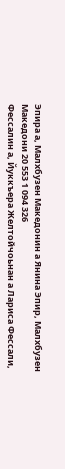Эпира а, Малхбузен Македонин а Янина Эпир, Малхбузен Македони 20 553 1 094 326
Фессалин а, Йуккъера Желтойчоьнан а Лариса Фессали,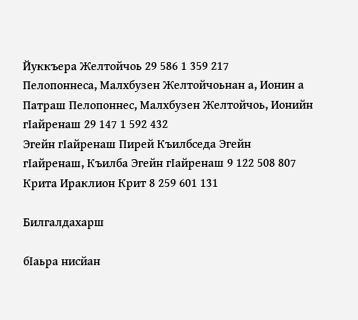Йуккъера Желтойчоь 29 586 1 359 217
Пелопоннеса, Малхбузен Желтойчоьнан а, Ионин а Патраш Пелопоннес, Малхбузен Желтойчоь, Ионийн гӀайренаш 29 147 1 592 432
Эгейн гӀайренаш Пирей Къилбседа Эгейн гӀайренаш, Къилба Эгейн гӀайренаш 9 122 508 807
Крита Ираклион Крит 8 259 601 131

Билгалдахарш

бӀаьра нисйан